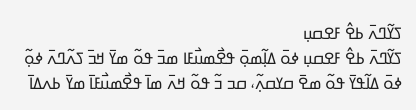ߖߌ߬ߣߍ߫ ߕߐ߮ ߓߐߛߎ߲
ߖߌ߬ߣߍ߫ ߕߐ߮ ߓߐߛߎ߲ ߦߋ߫ ߡߊ߲߬ߘߋ߲߫ ߟߐ߯ߘߎ߯ߓߊ ߘߏ߫ ߟߋ߬ ߘߌ߫ ߞߏ߫ ߖߍ߬ߣߍ߫ ߦߋ߲߬
ߦߋ߫ ߡߊ߬ߟߌ߫ ߟߋ߬ ߘߐ߫ ߛߌߛߍ߲߬، ߛߏ ߏ߬ ߟߋ߬ ߞߍ߫ ߘߊ߫ ߟߐ߯ߘߎ߯ߓߊ߫ ߘߌ߫ ߕߍߡߊ߫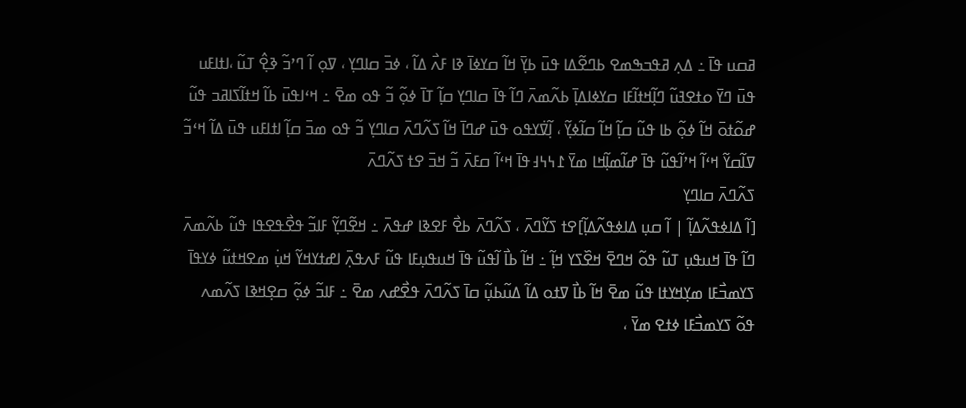ߥߛߎ ߟߊ߫ ߸ ߡߍ߲ ߥߟߏߒߘߐ ߕߣߐ߬ߡߊ ߟߎ߫ ߕߌ߲߫ ߞߊ߬ ߛߌߦߊ߫ ߢߊ ߓߍ߯ ߡߊ߬ ، ߦߏ߫ ߛߊߣߌ߲ ، ߜߋ߲ ߊ߬ ߣߴߏ߬ ߢߐ߲߮ ߠߎ߬ ،ߊߙߊߓߎ ߟߎ߫ ߣߌ߫ ߋߙߐߔߎ߬ ߣߊ߲߬ߞߙߊ߬ߓߊ ߛߌߦߊߡߊ߲߫ ߕߍ߬ߘߍ߫ ߣߊ߬ ߟߊ߫ ߛߊߣߌ߲ ߛߊ߲߬ ߠߊ߫ ߦߋ߲߬ ߏ߬ ߟߋ ߘߐ߫ ߸ ߞߵߊߟߎ߫ ߕߊ߬ ߞߙߊ߬ߖߊߥߏ ߟߎ߬ ߝߋ߬ߙߋ߫ ߞߊ߬ ߦߋ߲߬ ߕߊ ߟߎ߬ ߛߊ߲߬ ߞߊ߬ ߛߊ߬ߦߌ߲߬ ، ߊ߲߬ߜ߭ߌߟߋ ߟߎ߫ ߝߣߊ߫ ߞߊ߬ ߖߍ߬ߣߍ߫ ߛߊߣߌ߲ ߏ߬ ߟߋ ߘߏ߫ ߛߊ߲߬ ߊߙߊߓߎ ߟߎ߫ ߡߊ߬ ߞߵߏ߬ ߜߊ߬ߛߌ߬ ߞߵߊ߬ ߞߴߊ߬ߟߎ߬ ߟߊ߫ ߝߊ߬ߘߊ߲߬ߞߊ ߘߌ߫ ߁߆߆߃ߟߊ߫ ߞߵߊ߬ ߛߓߍ߫ ߏ߬ ߞߏ߫ ߐߙ ߖߍ߬ߣߍ߫
ߖߍ߬ߣߍ߫ ߛߊߣߌ߲
[ߊ߬ ߡߊߦߟߍ߬ߡߊ߲߬ | ߊ߬ ߛߎ߲ ߡߊߦߟߍ߬ߡߊ߲߬]ߐߙ ߖߌ߬ߣߍ߫ ، ߖߍ߬ߣߍ߫ ߕߐ߯ ߓߐߢߊ ߝߟߍ߫ ߸ ߞߐ߬ߣߌ߲߬ ߓߊߏ߬ ߟߐ߯ߟߐߟߊ ߟߎ߬ ߕߍ߬ߘߍ߫ ߣߊ߬ ߟߊ߫ ߞߎߟߎ߲ ߠߎ߬ ߟߋ߬ ߞߣߐ߫ ߞߐ߰ߖߌ ߞߊ߲߬ ߸ ߞߊ߬ ߕߊ߯ ߊ߬ߟߎ߬ ߟߊ߫ ߞߎߟߎ߲ߓߊ ߟߎ߬ ߓߍߟߍ߲߫ ߊߝߙߌߞߌ߬ ߞߎ߲߭ ߘߐߞߙߎ߬ ߦߌߟߊ߫ ߖߌߘߏ߯ߓߊ ߘߌ߲ߞߌߙߊ ߟߎ߬ ߘߐ߫ ߞߊ߬ ߕߊ߯ ߜߙߋ ߡߊ߬ ߡߎ߬ߕߎ߲߬ ߛߊ߫ ߖߍ߬ߣߍ߫ ߟߐ߯ߝߍ ߘߐ߫ ߸ ߓߊߏ߬ ߦߋ߲߬ ߛߐ߲ߞߢߊ ߖߍ߬ߘߍ ߟߋ߬ ߖߌߘߏ߯ߓߊ ߦߙߐ ߘߌ߫ ،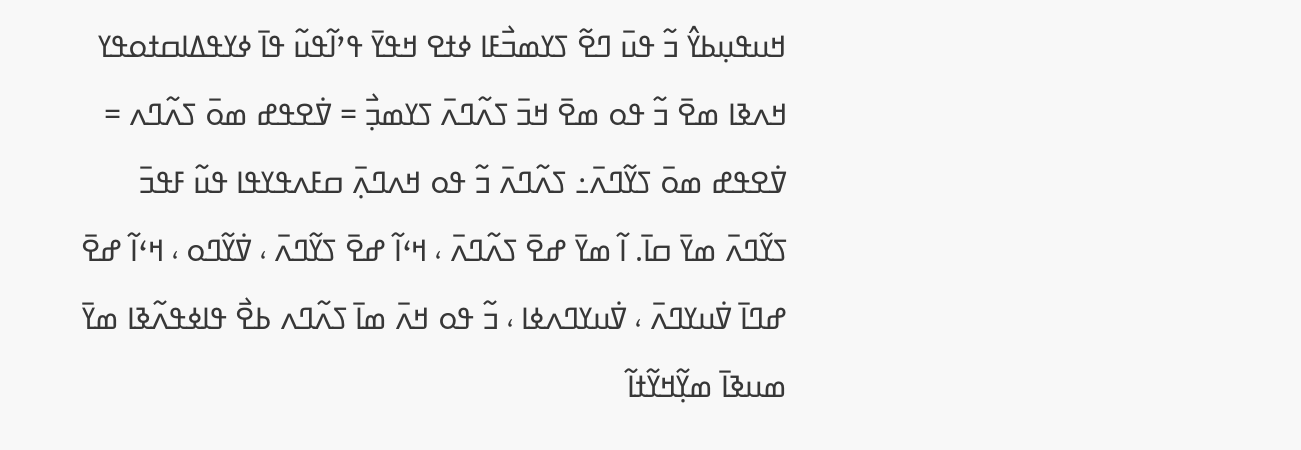ߞߎߟߎ߲ߕߌ߮ ߏ߬ ߟߎ߫ ߣߐ߬ ߖߌߘߏ߯ߓߊ ߦߙߐ ߞߟߌ߫ ߟߴߊ߬ߟߎ߬ ߟߊ߫ ߦߌߟߡߊߛߙߋߟߌ ߞߍߢߊ ߘߐ߫ ߏ߬ ߟߋ ߘߐ߫ ߞߏ߫ ߖߍ߬ߣߍ߫ ߖߌߘߏ߲߯ = ߜ߭ߐߟߝ ߘߋ߫ ߖߍ߬ߣߍ = ߜ߭ߐߟߝ ߘߋ߫ ߖߌ߬ߣߍ߫߸ ߖߍ߬ߣߍ߫ ߏ߬ ߟߋ ߞߍߣߍ߲߫ ߛߓߍߟߌߟߊ ߟߎ߬ ߓߟߏ߫ ߖߌ߬ߣߍ߫ ߘߌ߫ ߛߊ߫. ߊ߬ ߘߌ߫ ߝߐ߫ ߖߍ߬ߣߍ߫ ، ߞߵߊ߬ ߝߐ߫ ߖߌ߬ߣߍ߫ ، ߜ߭ߌ߬ߣߋ ، ߞߵߊ߬ ߝߐ߫ ߝߣߊ߫ ߜ߭ߎߌߣߍ߫ ، ߜ߭ߎߌߣߍߦߊ ، ߏ߬ ߟߋ ߞߍ߫ ߘߊ߫ ߖߍ߬ߣߍ ߕߐ߯ ߟߊߦߟߍ߬ߢߊ ߘߌ߫ ߘߎߢߊ߫ ߘߌ߲߬ߞߌ߬ߙߊ߬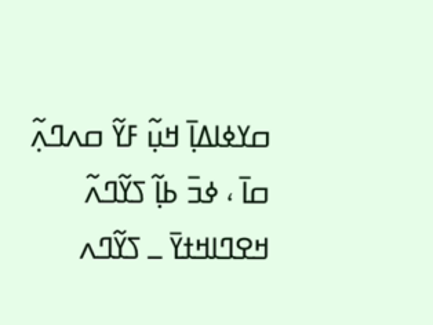ߛߌߦߊߡߊ߲߫ ߞߎ߲߬ ߓߌ߬ ߛߍߣߍ߲߬ ߛߊ߫ ، ߦߏ߫ ߕߊ߲߬ ߖߌ߬ߣߍ߬ ߞߐߣߊߞߙߌ߫ ߺ ߖߌ߬ߣߍ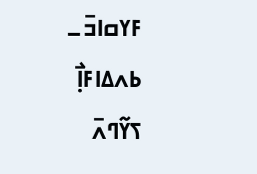ߓߌߛߊߏ߫ ߺ ߕߍߡߊߓߊ߲߯ ߖߌ߬ߣߍ߫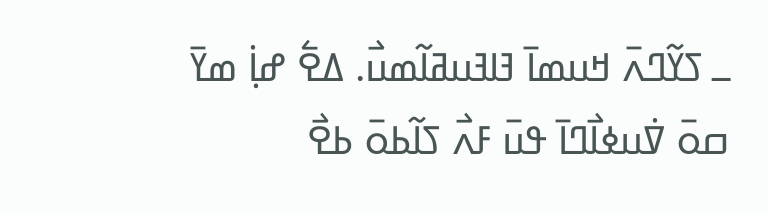ߺ ߖߌ߬ߣߍ߫ ߞߎߘߊ߫ ߔߊߔߎߥߊ߬ߘߎ߯. ߡߐ߱ ߝߊ߲߭ ߘߌ߫ ߛߋ߫ ߜ߭ߎߦߊ߯ߣߊ߫ ߟߎ߫ ߓߍ߯ ߖߊ߬ߕߋ߫ ߕߐ߯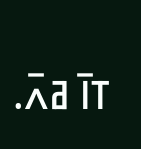ߠߊ߫ ߥߍ߫.